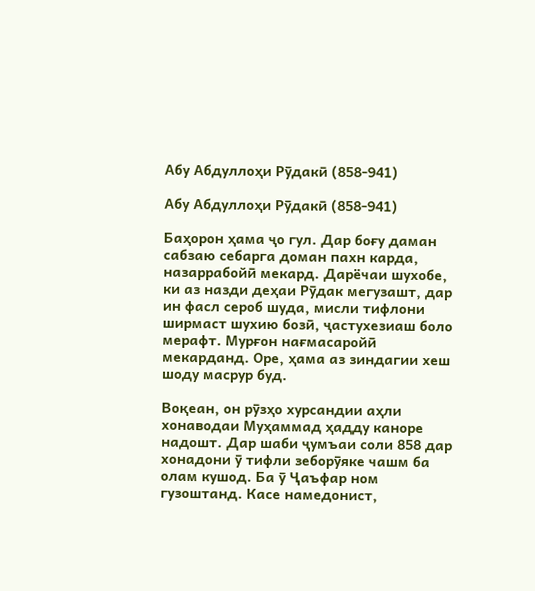Абу Абдуллоҳи Рӯдакӣ (858-941)

Абу Абдуллоҳи Рӯдакӣ (858-941)

Баҳорон ҳама ҷо гул. Дар боғу даман сабзаю себарга доман пахн карда, назаррабойӣ мекард. Дарёчаи шухобе, ки аз назди деҳаи Рӯдак мегузашт, дар ин фасл сероб шуда, мисли тифлони ширмаст шухию бозӣ, ҷастухезиаш боло мерафт. Мурғон нағмасаройӣ мекарданд. Оре, ҳама аз зиндагии хеш шоду масрур буд.

Воқеан, он рӯзҳо хурсандии аҳли хонаводаи Муҳаммад ҳадду каноре надошт. Дар шаби ҷумъаи соли 858 дар хонадони ӯ тифли зеборӯяке чашм ба олам кушод. Ба ӯ Ҷаъфар ном гузоштанд. Касе намедонист,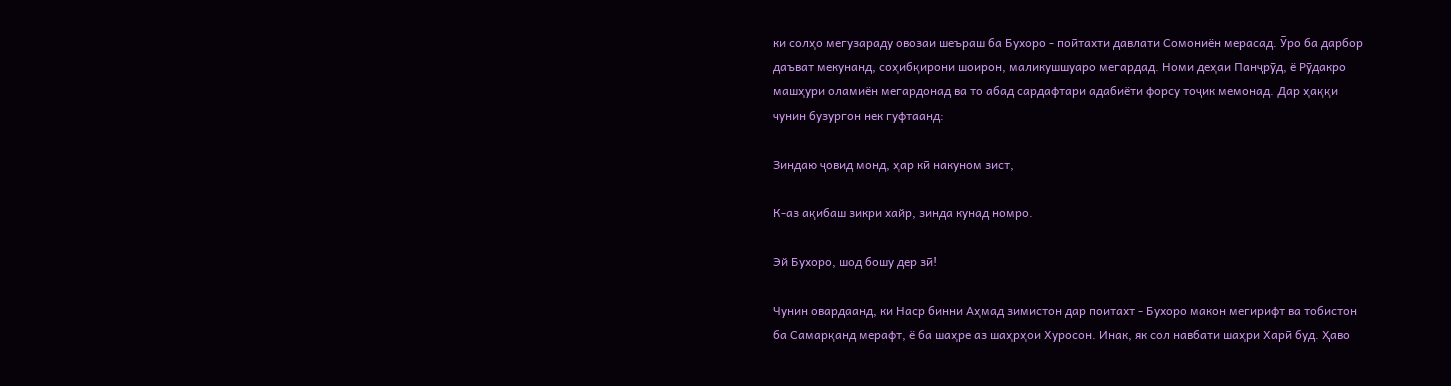ки солҳо мегузараду овозаи шеъраш ба Бухоро - поӣтахти давлати Сомониён мерасад. Ӯро ба дарбор даъват мекунанд, соҳибқирони шоирон, маликушшуаро мегардад. Номи деҳаи Панҷрӯд, ё Рӯдакро машҳури оламиён мегардонад ва то абад сардафтари адабиёти форсу тоҷик мемонад. Дар ҳаққи чунин бузургон нек гуфтаанд:

Зиндаю ҷовид монд, ҳар кӣ накуном зист,

К-аз ақибаш зикри хайр, зинда кунад номро.

Эй Бухоро, шод бошу дер зӣ!

Чунин овардаанд, ки Наср бинни Аҳмад зимистон дар поитахт - Бухоро макон мегирифт ва тобистон ба Самарқанд мерафт, ё ба шаҳре аз шаҳрҳои Хуросон. Инак, як сол навбати шаҳри Харӣ буд. Ҳаво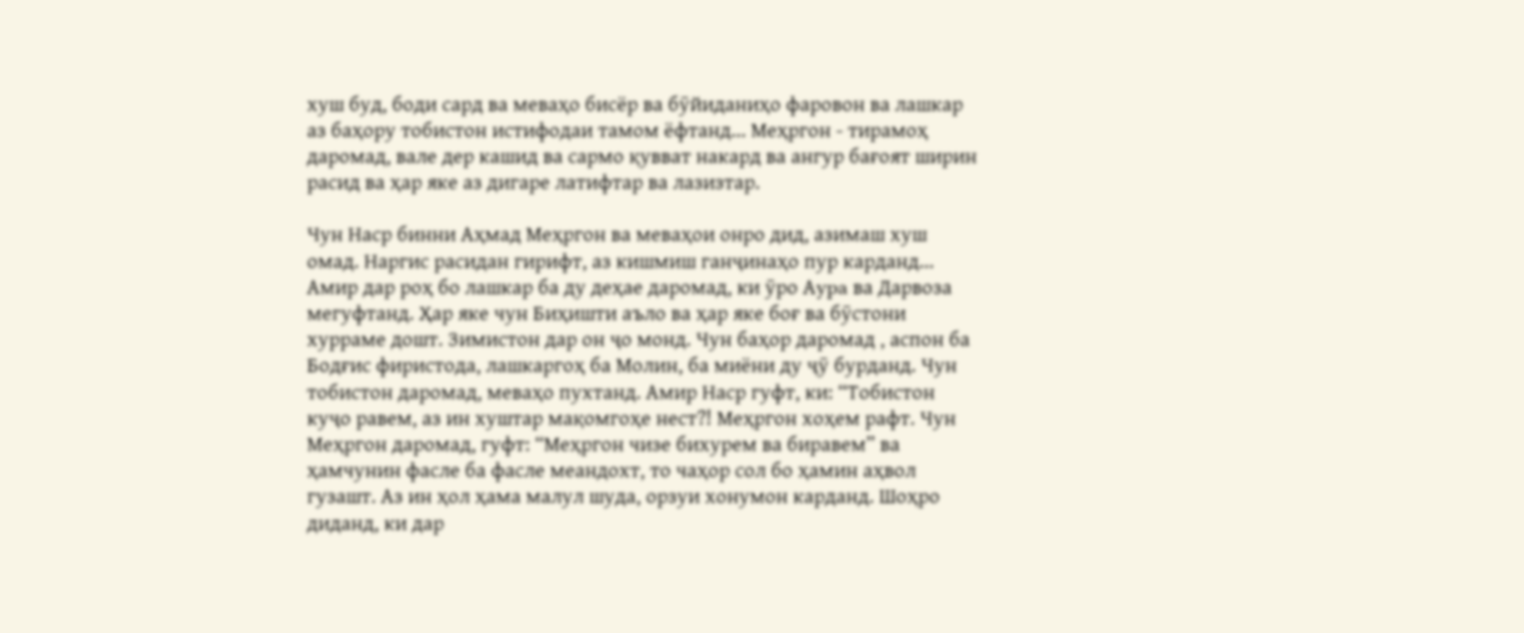хуш буд, боди сард ва меваҳо бисёр ва бӯйиданиҳо фаровон ва лашкар аз баҳору тобистон истифодаи тамом ёфтанд... Меҳргон - тирамоҳ даромад, вале дер кашид ва сармо қувват накард ва ангур бағоят ширин расид ва ҳар яке аз дигаре латифтар ва лазизтар.

Чун Наср бинни Аҳмад Меҳргон ва меваҳои онро дид, азимаш хуш омад. Наргис расидан гирифт, аз кишмиш ганҷинаҳо пур карданд... Амир дар роҳ бо лашкар ба ду деҳае даромад, ки ӯро Аypa ва Дарвоза мегуфтанд. Ҳар яке чун Биҳишти аъло ва ҳар яке боғ ва бӯстони хурраме дошт. Зимистон дар он ҷо монд. Чун баҳор даромад , аспон ба Бодғис фиристода, лашкаргоҳ ба Молин, ба миёни ду ҷӯ бурданд. Чун тобистон даромад, меваҳо пухтанд. Амир Наср гуфт, ки: “Тобистон куҷо равем, аз ин хуштар мақомгоҳе нест?! Меҳргон хоҳем рафт. Чун Меҳргон даромад, гуфт: “Меҳргон чизе бихурем ва биравем” ва ҳамчунин фасле ба фасле меандохт, то чаҳор сол бо ҳамин аҳвол гузашт. Аз ин ҳол ҳама малул шуда, орзуи хонумон карданд. Шоҳро диданд, ки дар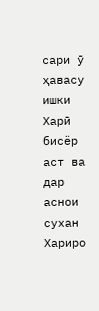сари ӯ ҳавасу ишки Харӣ бисёр аст ва дар аснои сухан Хариро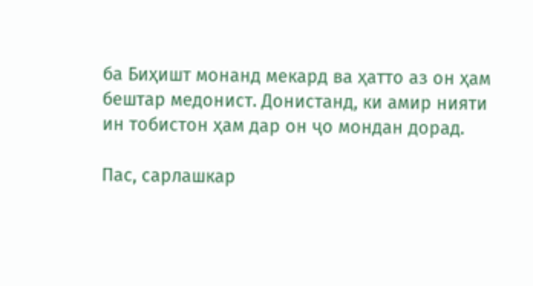ба Биҳишт монанд мекард ва ҳатто аз он ҳам бештар медонист. Донистанд, ки амир нияти ин тобистон ҳам дар он ҷо мондан дорад.

Пас, сарлашкар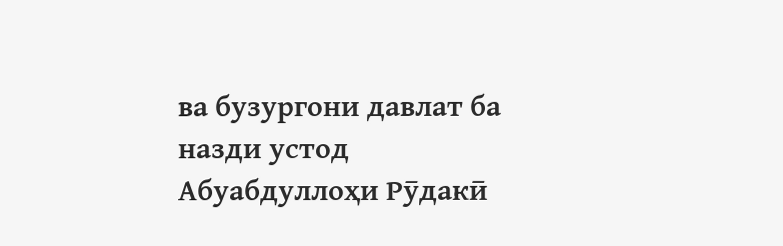ва бузургони давлат ба назди устод Абуабдуллоҳи Рӯдакӣ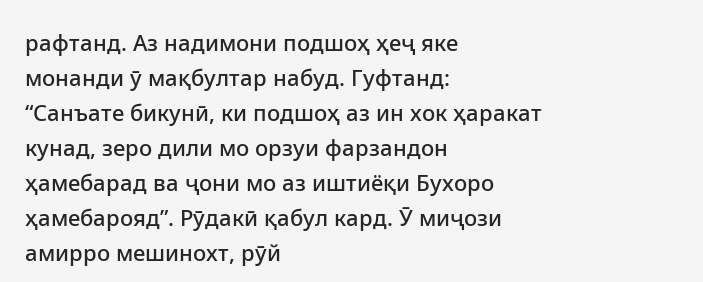рафтанд. Аз надимони подшоҳ ҳеҷ яке монанди ӯ мақбултар набуд. Гуфтанд: “Санъате бикунӣ, ки подшоҳ аз ин хок ҳаракат кунад, зеро дили мо орзуи фарзандон ҳамебарад ва ҷони мо аз иштиёқи Бухоро ҳамебарояд”. Рӯдакӣ қабул кард. Ӯ миҷози амирро мешинохт, рӯй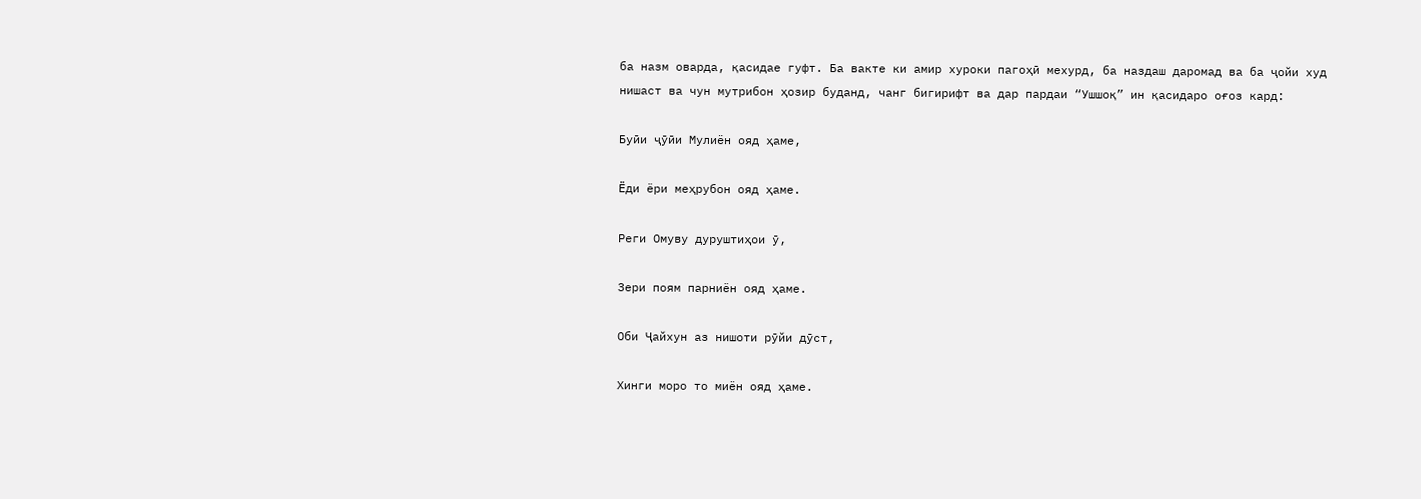ба назм оварда, қасидае гуфт. Ба вакте ки амир хуроки пагоҳӣ мехурд, ба наздаш даромад ва ба ҷойи худ нишаст ва чун мутрибон ҳозир буданд, чанг бигирифт ва дар пардаи “Ушшоқ” ин қасидаро оғоз кард:

Буӣи ҷӯӣи Мулиён ояд ҳаме,

Ёди ёри меҳрубон ояд ҳаме.

Реги Омуву дуруштиҳои ӯ,

Зери поям парниён ояд ҳаме.

Оби Ҷайхун аз нишоти рӯйи дӯст,

Хинги моро то миён ояд ҳаме.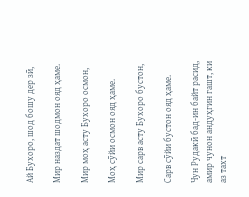Ай Бухоро, шод бошу дер зӣ,

Мир наздат шодмон ояд ҳаме.

Мир моҳ асту Бухоро осмон,

Моҳ сӯйи осмон ояд ҳаме.

Мир сарв асту Бухоро бустон,

Сарв сӯйи бустон ояд ҳаме.

Чун Рудакӣ бад-ин байт расид, амир чунон андуҳгин гашт, ки аз тахт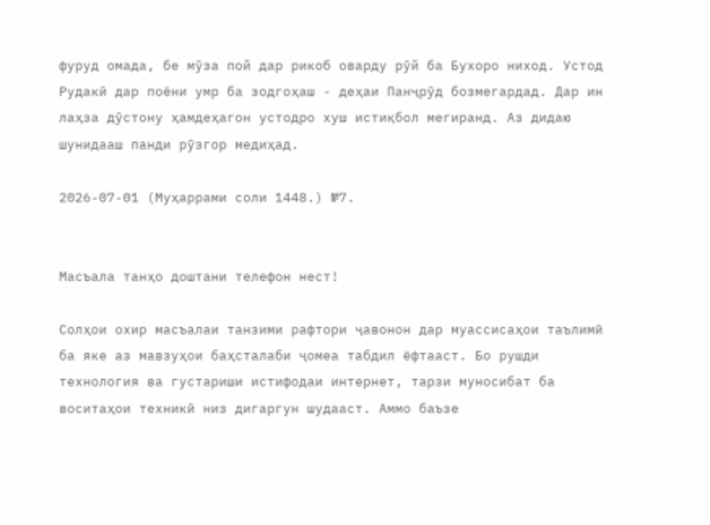фуруд омада, бе мӯза пой дар рикоб оварду рӯй ба Бухоро ниход. Устод Рудакӣ дар поёни умр ба зодгоҳаш - деҳаи Панҷрӯд бозмегардад. Дар ин лаҳза дӯстону ҳамдеҳагон устодро хуш истиқбол мегиранд. Аз дидаю шунидааш панди рӯзгор медиҳад.

2026-07-01 (Муҳаррами соли 1448.) №7.


Масъала танҳо доштани телефон нест!

Солҳои охир масъалаи танзими рафтори ҷавонон дар муассисаҳои таълимӣ ба яке аз мавзуҳои баҳсталаби ҷомеа табдил ёфтааст. Бо рушди технология ва густариши истифодаи интернет, тарзи муносибат ба воситаҳои техникӣ низ дигаргун шудааст. Аммо баъзе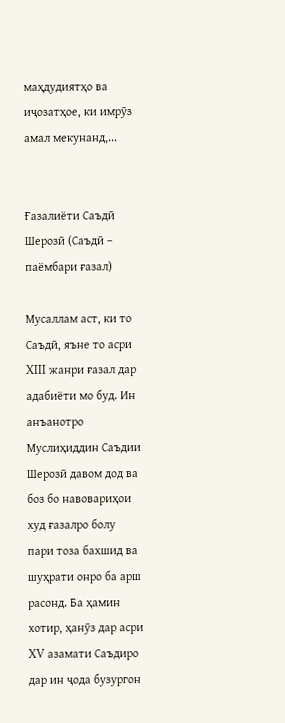маҳдудиятҳо ва иҷозатҳое, ки имрӯз амал мекунанд,...


Ғазалиёти Саъдӣ Шерозӣ (Саъдӣ – паёмбари ғазал)

Мусаллам аст, ки то Саъдӣ, яъне то асри XIII жанри ғазал дар адабиёти мо буд. Ин анъанотро Муслиҳиддин Саъдии Шерозӣ давом дод ва боз бо навовариҳои худ ғазалро болу пари тоза бахшид ва шуҳрати онро ба арш расонд. Ба ҳамин хотир, ҳанӯз дар асри XV азамати Саъдиро дар ин ҷода бузургон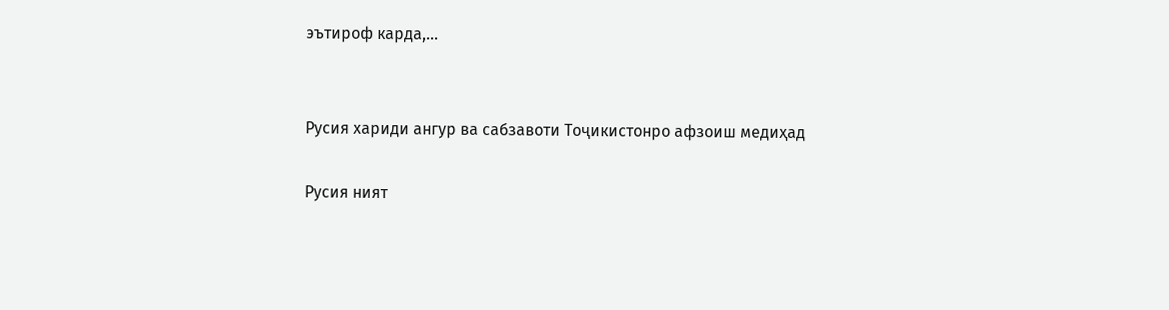эътироф карда,...


Русия хариди ангур ва сабзавоти Тоҷикистонро афзоиш медиҳад

Русия ният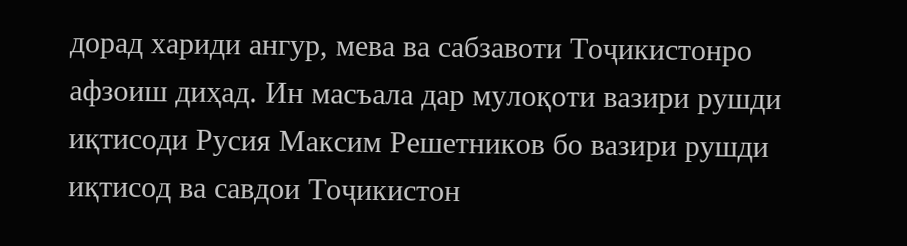дорад хариди ангур, мева ва сабзавоти Тоҷикистонро афзоиш диҳад. Ин масъала дар мулоқоти вазири рушди иқтисоди Русия Максим Решетников бо вазири рушди иқтисод ва савдои Тоҷикистон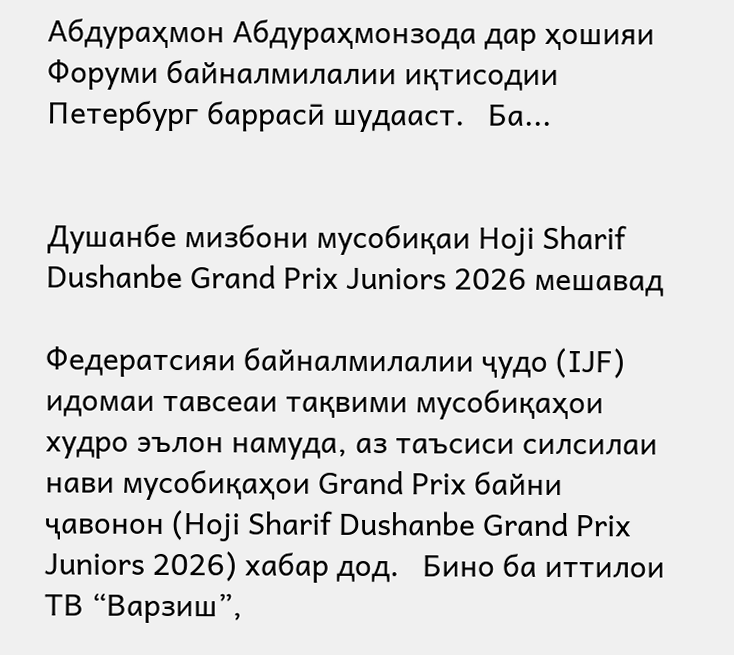Абдураҳмон Абдураҳмонзода дар ҳошияи Форуми байналмилалии иқтисодии Петербург баррасӣ шудааст.   Ба...


Душанбе мизбони мусобиқаи Hoji Sharif Dushanbe Grand Prix Juniors 2026 мешавад

Федератсияи байналмилалии ҷудо (IJF) идомаи тавсеаи тақвими мусобиқаҳои худро эълон намуда, аз таъсиси силсилаи нави мусобиқаҳои Grand Prix байни ҷавонон (Hoji Sharif Dushanbe Grand Prix Juniors 2026) хабар дод.   Бино ба иттилои ТВ “Варзиш”,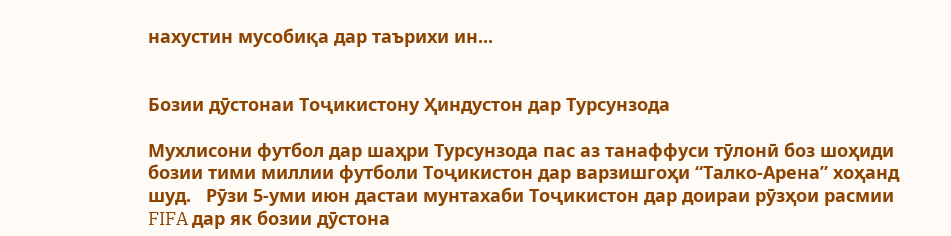нахустин мусобиқа дар таърихи ин...


Бозии дӯстонаи Тоҷикистону Ҳиндустон дар Турсунзода

Мухлисони футбол дар шаҳри Турсунзода пас аз танаффуси тӯлонӣ боз шоҳиди бозии тими миллии футболи Тоҷикистон дар варзишгоҳи “Талко-Арена” хоҳанд шуд.   Рӯзи 5-уми июн дастаи мунтахаби Тоҷикистон дар доираи рӯзҳои расмии FIFA дар як бозии дӯстона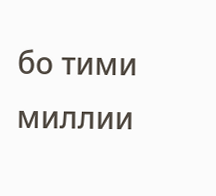бо тими миллии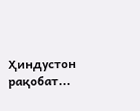Ҳиндустон рақобат...